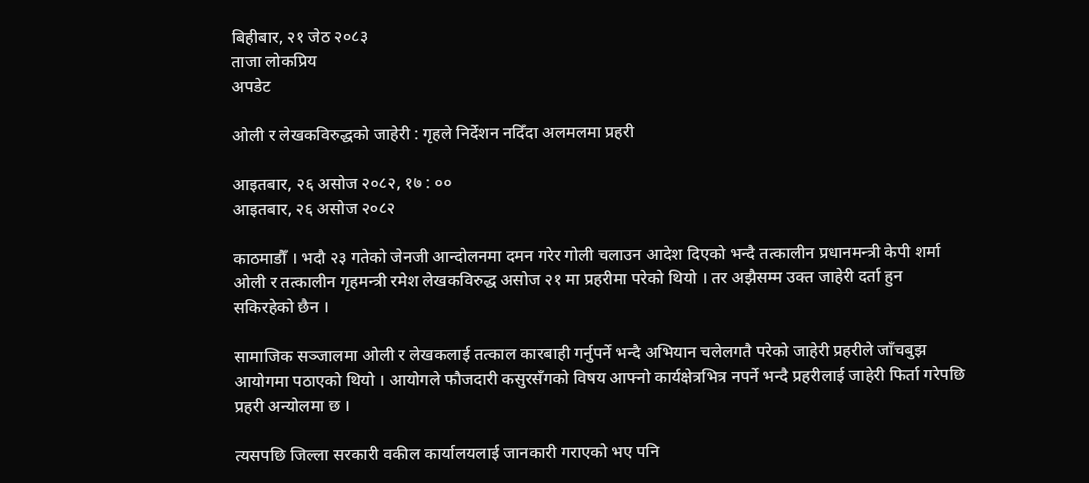बिहीबार, २१ जेठ २०८३
ताजा लोकप्रिय
अपडेट

ओली र लेखकविरुद्धको जाहेरी : गृहले निर्देशन नदिँदा अलमलमा प्रहरी

आइतबार, २६ असोज २०८२, १७ : ००
आइतबार, २६ असोज २०८२

काठमाडौँ । भदौ २३ गतेको जेनजी आन्दोलनमा दमन गरेर गोली चलाउन आदेश दिएको भन्दै तत्कालीन प्रधानमन्त्री केपी शर्मा ओली र तत्कालीन गृहमन्त्री रमेश लेखकविरुद्ध असोज २१ मा प्रहरीमा परेको थियो । तर अझैसम्म उक्त जाहेरी दर्ता हुन सकिरहेको छैन ।

सामाजिक सञ्जालमा ओली र लेखकलाई तत्काल कारबाही गर्नुपर्ने भन्दै अभियान चलेलगतै परेको जाहेरी प्रहरीले जाँचबुझ आयोगमा पठाएको थियो । आयोगले फौजदारी कसुरसँगको विषय आफ्नो कार्यक्षेत्रभित्र नपर्ने भन्दै प्रहरीलाई जाहेरी फिर्ता गरेपछि प्रहरी अन्योलमा छ ।

त्यसपछि जिल्ला सरकारी वकील कार्यालयलाई जानकारी गराएको भए पनि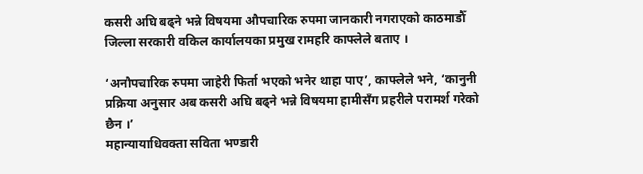कसरी अघि बढ्ने भन्ने विषयमा औपचारिक रुपमा जानकारी नगराएको काठमाडौँ जिल्ला सरकारी वकिल कार्यालयका प्रमुख रामहरि काफ्लेले बताए ।

‘अनौपचारिक रुपमा जाहेरी फिर्ता भएको भनेर थाहा पाए’, काफ्लेले भने, ‘कानुनी प्रक्रिया अनुसार अब कसरी अघि बढ्ने भन्ने विषयमा हामीसँग प्रहरीले परामर्श गरेको छैन ।’
महान्यायाधिवक्ता सविता भण्डारी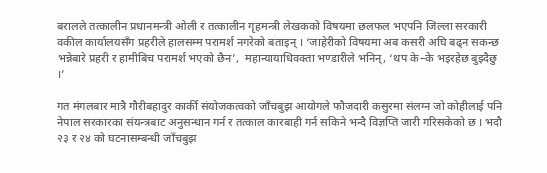बरालले तत्कालीन प्रधानमन्त्री ओली र तत्कालीन गृहमन्त्री लेखकको विषयमा छलफल भएपनि जिल्ला सरकारी वकील कार्यालयसँग प्रहरीले हालसम्म परामर्श नगरेको बताइन् । ‘जाहेरीको विषयमा अब कसरी अघि बढ्न सकन्छ भन्नेबारे प्रहरी र हामीबिच परामर्श भएको छैन’,  महान्यायाधिवक्ता भण्डारीले भनिन्, ‘थप के–के भइरहेछ बुझ्दैछु ।’

गत मंगलबार मात्रै गौरीबहादुर कार्की संयोजकत्वको जाँचबुझ आयोगले फौजदारी कसुरमा संलग्न जो कोहीलाई पनि नेपाल सरकारका संयन्त्रबाट अनुसन्धान गर्न र तत्काल कारबाही गर्न सकिने भन्दै विज्ञप्ति जारी गरिसकेको छ । भदौ २३ र २४ को घटनासम्बन्धी जाँचबुझ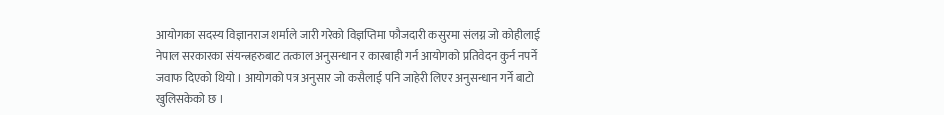आयोगका सदस्य विज्ञानराज शर्माले जारी गरेको विज्ञप्तिमा फौजदारी कसुरमा संलग्न जो कोहीलाई नेपाल सरकारका संयन्त्रहरुबाट तत्काल अनुसन्धान र कारबाही गर्न आयोगको प्रतिवेदन कुर्न नपर्ने जवाफ दिएको थियो । आयोगको पत्र अनुसार जो कसैलाई पनि जाहेरी लिएर अनुसन्धान गर्ने बाटो खुलिसकेको छ ।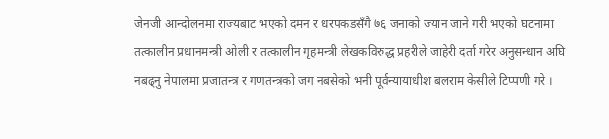जेनजी आन्दोलनमा राज्यबाट भएको दमन र धरपकडसँगै ७६ जनाको ज्यान जाने गरी भएको घटनामा तत्कालीन प्रधानमन्त्री ओली र तत्कालीन गृहमन्त्री लेखकविरुद्ध प्रहरीले जाहेरी दर्ता गरेर अनुसन्धान अघि नबढ्नु नेपालमा प्रजातन्त्र र गणतन्त्रको जग नबसेको भनी पूर्वन्यायाधीश बलराम केसीले टिप्पणी गरे ।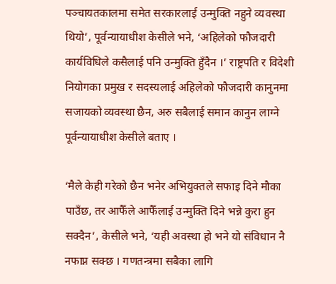पञ्चायतकालमा समेत सरकारलाई उन्मुक्ति नहुने व्यवस्था थियो’, पूर्वन्यायाधीश केसीले भने, ‘अहिलेको फौजदारी कार्यविधिले कसैलाई पनि उन्मुक्ति हुँदैन ।’ राष्ट्रपति र विदेशी नियोगका प्रमुख र सदस्यलाई अहिलेको फौजदारी कानुनमा सजायको व्यवस्था छैन, अरु सबैलाई समान कानुन लाग्ने पूर्वन्यायाधीश केसीले बताए ।

‘मैले केही गरेको छैन भनेर अभियुक्तले सफाइ दिने मौका पाउँछ, तर आफैँले आफैँलाई उन्मुक्ति दिने भन्ने कुरा हुन सक्दैन’, केसीले भने, ‘यही अवस्था हो भने यो संविधान नै नफाप्न सक्छ । गणतन्त्रमा सबैका लागि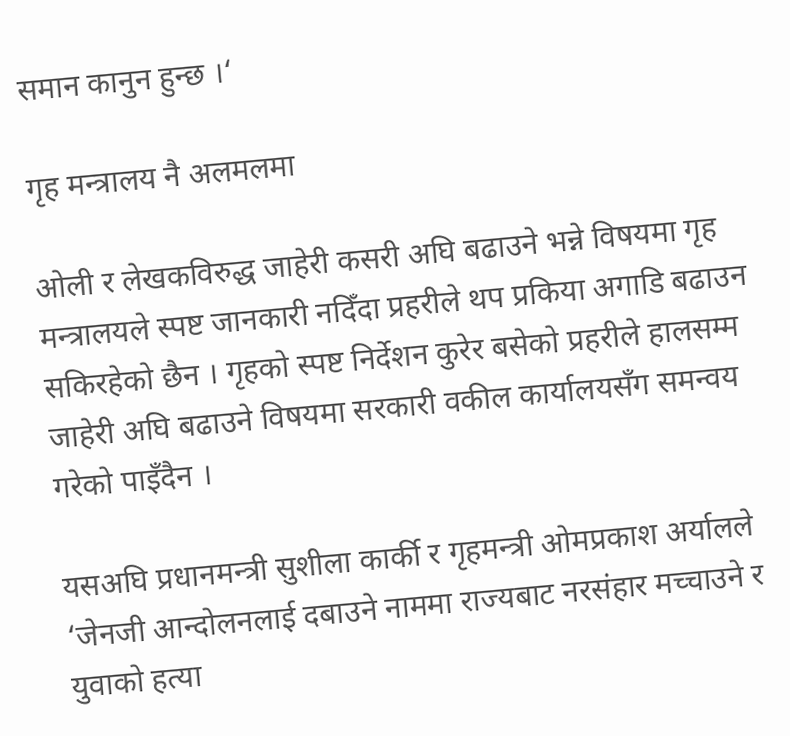समान कानुन हुन्छ ।‘

गृह मन्त्रालय नै अलमलमा

ओली र लेखकविरुद्ध जाहेरी कसरी अघि बढाउने भन्ने विषयमा गृह मन्त्रालयले स्पष्ट जानकारी नदिँदा प्रहरीले थप प्रकिया अगाडि बढाउन सकिरहेको छैन । गृहको स्पष्ट निर्देशन कुरेर बसेको प्रहरीले हालसम्म जाहेरी अघि बढाउने विषयमा सरकारी वकील कार्यालयसँग समन्वय गरेको पाइँदैन ।

यसअघि प्रधानमन्त्री सुशीला कार्की र गृहमन्त्री ओमप्रकाश अर्यालले ‘जेनजी आन्दोलनलाई दबाउने नाममा राज्यबाट नरसंहार मच्चाउने र युवाको हत्या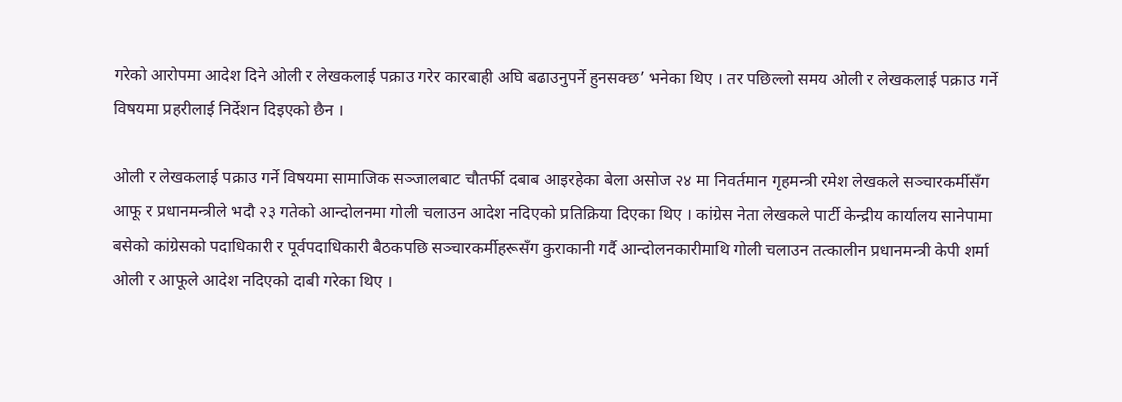गरेको आरोपमा आदेश दिने ओली र लेखकलाई पक्राउ गरेर कारबाही अघि बढाउनुपर्ने हुनसक्छ’ भनेका थिए । तर पछिल्लो समय ओली र लेखकलाई पक्राउ गर्ने विषयमा प्रहरीलाई निर्देशन दिइएको छैन ।

ओली र लेखकलाई पक्राउ गर्ने विषयमा सामाजिक सञ्जालबाट चौतर्फी दबाब आइरहेका बेला असोज २४ मा निवर्तमान गृहमन्त्री रमेश लेखकले सञ्चारकर्मीसँग आफू र प्रधानमन्त्रीले भदौ २३ गतेको आन्दोलनमा गोली चलाउन आदेश नदिएको प्रतिक्रिया दिएका थिए । कांग्रेस नेता लेखकले पार्टी केन्द्रीय कार्यालय सानेपामा बसेको कांग्रेसको पदाधिकारी र पूर्वपदाधिकारी बैठकपछि सञ्चारकर्मीहरूसँग कुराकानी गर्दै आन्दोलनकारीमाथि गोली चलाउन तत्कालीन प्रधानमन्त्री केपी शर्मा ओली र आफूले आदेश नदिएको दाबी गरेका थिए ।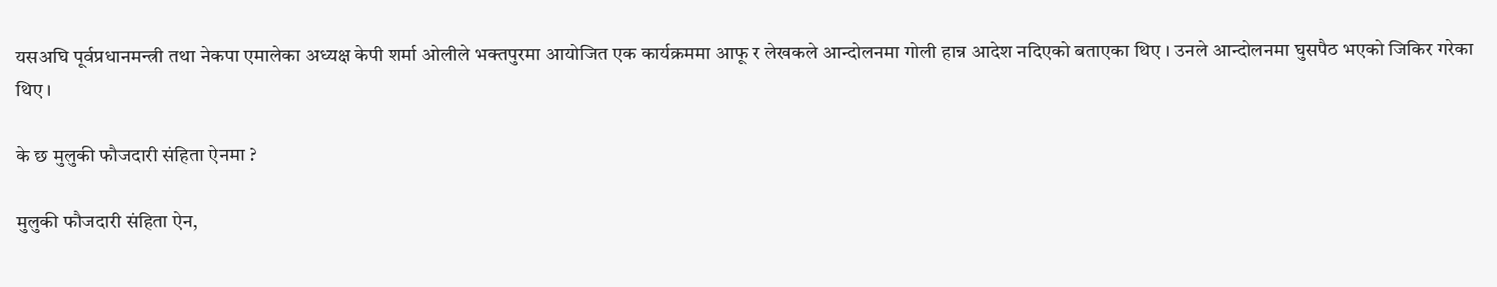यसअघि पूर्वप्रधानमन्त्री तथा नेकपा एमालेका अध्यक्ष केपी शर्मा ओलीले भक्तपुरमा आयोजित एक कार्यक्रममा आफू र लेखकले आन्दोलनमा गोली हान्न आदेश नदिएको बताएका थिए । उनले आन्दोलनमा घुसपैठ भएको जिकिर गरेका थिए ।

के छ मुलुकी फौजदारी संहिता ऐनमा ?

मुलुकी फौजदारी संहिता ऐन,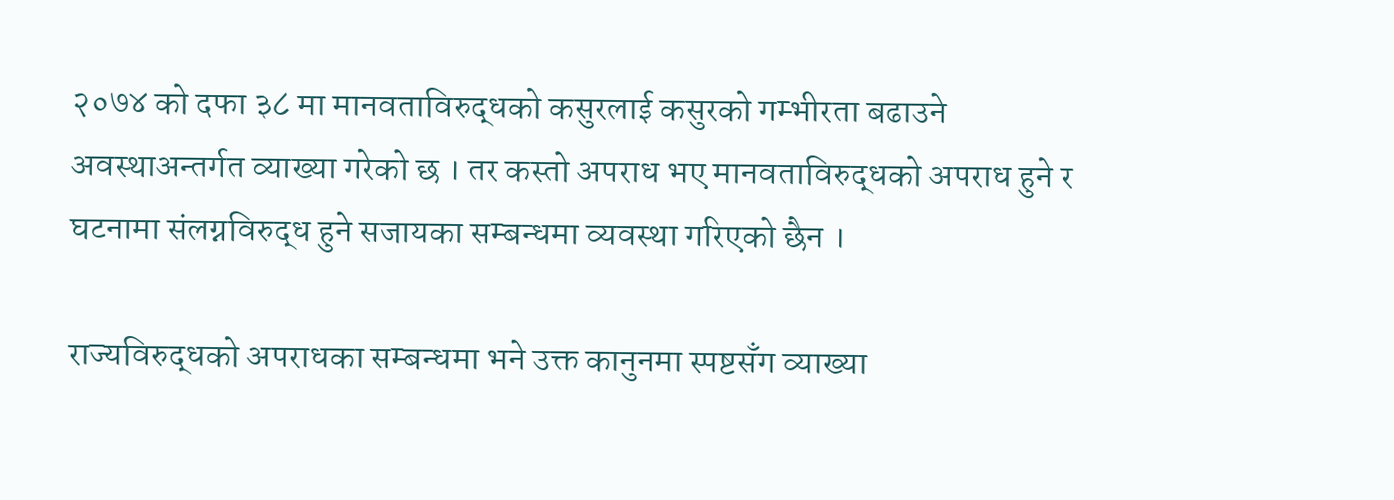२०७४ को दफा ३८ मा मानवताविरुद्धको कसुरलाई कसुरको गम्भीरता बढाउने अवस्थाअन्तर्गत व्याख्या गरेको छ । तर कस्तो अपराध भए मानवताविरुद्धको अपराध हुने र घटनामा संलग्नविरुद्ध हुने सजायका सम्बन्धमा व्यवस्था गरिएको छैन ।

राज्यविरुद्धको अपराधका सम्बन्धमा भने उक्त कानुनमा स्पष्टसँग व्याख्या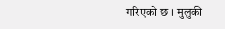गरिएको छ । मुलुकी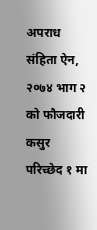अपराध संहिता ऐन, २०७४ भाग २ को फौजदारी कसुर परिच्छेद १ मा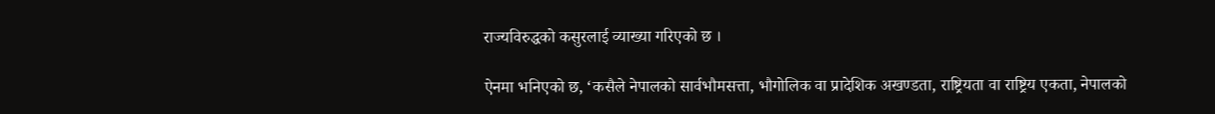राज्यविरुद्धको कसुरलाई व्याख्या गरिएको छ ।

ऐनमा भनिएको छ, ‘कसैले नेपालको सार्वभौमसत्ता, भौगोलिक वा प्रादेशिक अखण्डता, राष्ट्रियता वा राष्ट्रिय एकता, नेपालको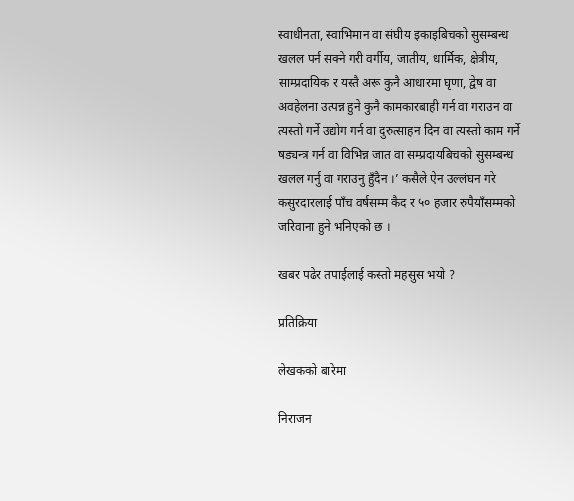स्वाधीनता, स्वाभिमान वा संघीय इकाइबिचको सुसम्बन्ध खलल पर्न सक्ने गरी वर्गीय, जातीय, धार्मिक, क्षेत्रीय, साम्प्रदायिक र यस्तै अरू कुनै आधारमा घृणा, द्वेष वा अवहेलना उत्पन्न हुने कुनै कामकारबाही गर्न वा गराउन वा त्यस्तो गर्ने उद्योग गर्न वा दुरुत्साहन दिन वा त्यस्तो काम गर्ने षड्यन्त्र गर्न वा विभिन्न जात वा सम्प्रदायबिचको सुसम्बन्ध खलल गर्नु वा गराउनु हुँदैन ।’ कसैले ऐन उल्लंघन गरे कसुरदारलाई पाँच वर्षसम्म कैद र ५० हजार रुपैयाँसम्मको जरिवाना हुने भनिएको छ ।

खबर पढेर तपाईलाई कस्तो महसुस भयो ?

प्रतिक्रिया

लेखकको बारेमा

निराजन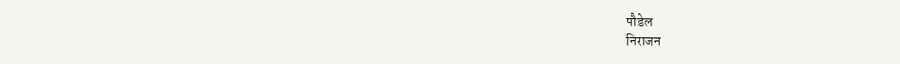पौडेल
निराजन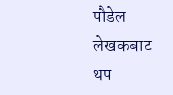पौडेल
लेखकबाट थप